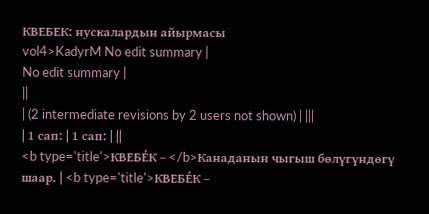КВЕБЕК: нускалардын айырмасы
vol4>KadyrM No edit summary |
No edit summary |
||
| (2 intermediate revisions by 2 users not shown) | |||
| 1 сап: | 1 сап: | ||
<b type='title'>КВЕБЕ́К – </b>Канаданын чыгыш бөлүгүндөгү шаар. | <b type='title'>КВЕБЕ́К –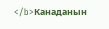</b>Канаданын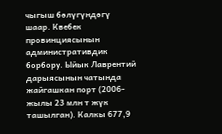чыгыш бөлүгүндөгү шаар. Квебек провинциясынын административдик борбору. Ыйык Лаврентий дарыясынын чатында жайгашкан порт (2006-жылы 23 млн т жүк ташылган). Калкы 677,9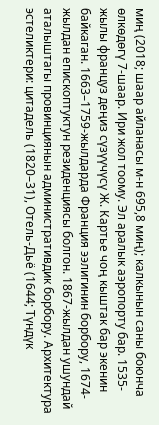миң (2018; шаар айланасы м-н 695,8 миң); калкынын саны боюнча өлкөдөгү 7-шаар. Ири жол тоому. Эл аралык аэропорту бар. 1535-жылы француз деңиз сүзүүчүсү Ж. Картье чоң кыштак бар экенин байкаган. 1663–1759-жылдарда Франция ээлигинин борбору, 1674-жылдан епископтуктун резиденциясы болгон. 1867-жылдан ушундай аталыштагы провинциянын административдик борбору. Архитектура эстеликтери: цитадель (1820–31), Отель-Дьё (1644; Түндүк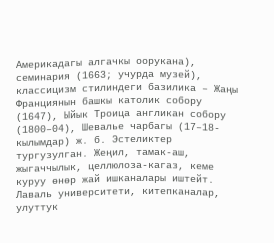Америкадагы алгачкы оорукана), семинария (1663; учурда музей), классицизм стилиндеги базилика – Жаңы Франциянын башкы католик собору (1647), Ыйык Троица англикан собору (1800–04), Шевалье чарбагы (17–18-кылымдар) ж. б. Эстеликтер тургузулган. Жеңил, тамак-аш, жыгаччылык, целлюлоза-кагаз, кеме куруу өнөр жай ишканалары иштейт. Лаваль университети, китепканалар, улуттук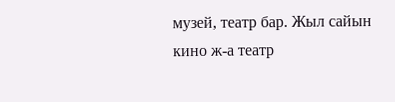музей, театр бар. Жыл сайын кино ж-а театр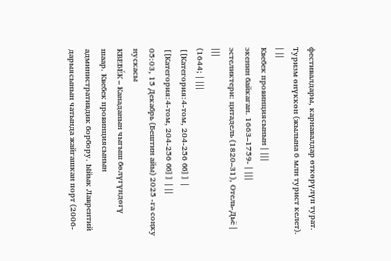фестивалдары, карнавалдар өткөрүлүп турат. Туризм өнүккөн (жылына 6 млн турист келет). | ||
Квебек провинциясынын | |||
экенин байкаган. 1663–1759- | |||
эстеликтери: цитадель (1820–31), Отель-Дьё | |||
(1644; | |||
[[Категория:4-том, 204-256 бб]] | [[Категория:4-том, 204-256 бб]] | ||
05:03, 15 Декабрь (Бештин айы) 2025 -га соңку нускасы
КВЕБЕ́К – Канаданын чыгыш бөлүгүндөгү шаар. Квебек провинциясынын административдик борбору. Ыйык Лаврентий дарыясынын чатында жайгашкан порт (2006-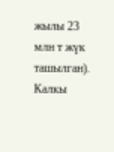жылы 23 млн т жүк ташылган). Калкы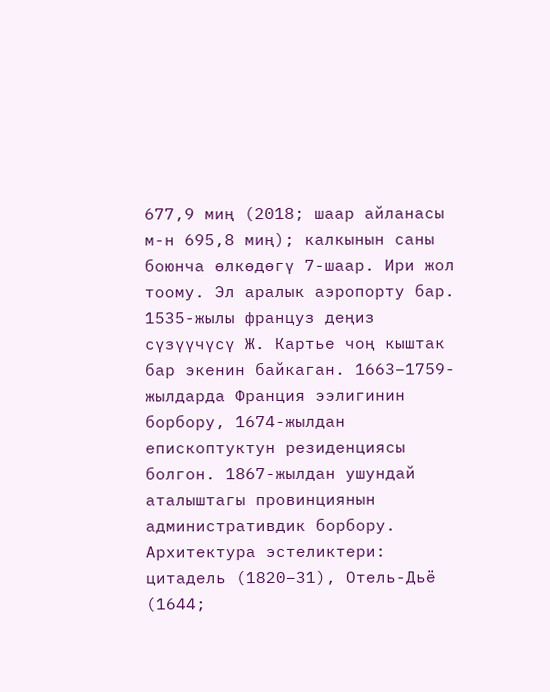677,9 миң (2018; шаар айланасы м-н 695,8 миң); калкынын саны боюнча өлкөдөгү 7-шаар. Ири жол тоому. Эл аралык аэропорту бар. 1535-жылы француз деңиз сүзүүчүсү Ж. Картье чоң кыштак бар экенин байкаган. 1663–1759-жылдарда Франция ээлигинин борбору, 1674-жылдан епископтуктун резиденциясы болгон. 1867-жылдан ушундай аталыштагы провинциянын административдик борбору. Архитектура эстеликтери: цитадель (1820–31), Отель-Дьё (1644;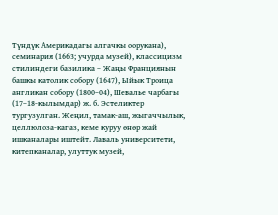Түндүк Америкадагы алгачкы оорукана), семинария (1663; учурда музей), классицизм стилиндеги базилика – Жаңы Франциянын башкы католик собору (1647), Ыйык Троица англикан собору (1800–04), Шевалье чарбагы (17–18-кылымдар) ж. б. Эстеликтер тургузулган. Жеңил, тамак-аш, жыгаччылык, целлюлоза-кагаз, кеме куруу өнөр жай ишканалары иштейт. Лаваль университети, китепканалар, улуттук музей,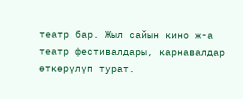театр бар. Жыл сайын кино ж-а театр фестивалдары, карнавалдар өткөрүлүп турат.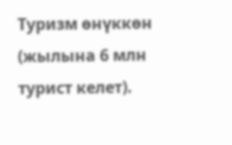Туризм өнүккөн (жылына 6 млн турист келет).